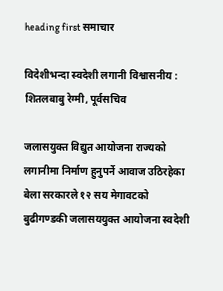heading first समाचार

विदेशीभन्दा स्वदेशी लगानी विश्वासनीय : शितलबाबु रेग्मी, पूर्वसचिव

जलासयुक्त विद्युत आयोजना राज्यको लगानीमा निर्माण हुनुपर्ने आवाज उठिरहेका बेला सरकारले १२ सय मेगावटको बुढीगण्डकी जलासययुक्त आयोजना स्वदेशी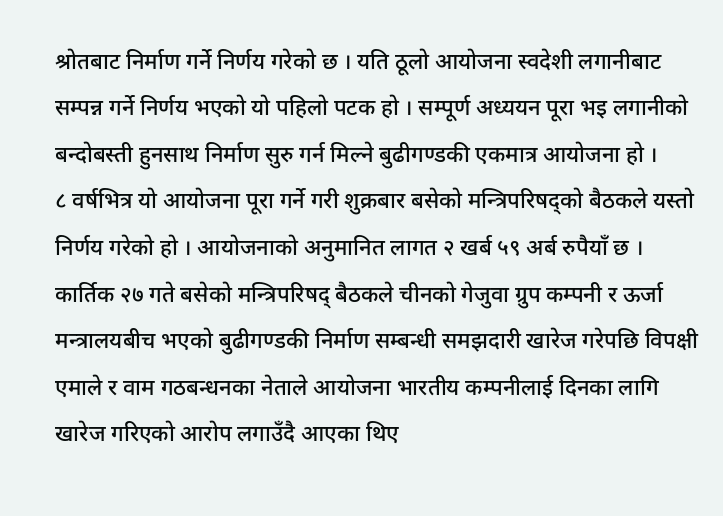श्रोतबाट निर्माण गर्ने निर्णय गरेको छ । यति ठूलो आयोजना स्वदेशी लगानीबाट सम्पन्न गर्ने निर्णय भएको यो पहिलो पटक हो । सम्पूर्ण अध्ययन पूरा भइ लगानीको बन्दोबस्ती हुनसाथ निर्माण सुरु गर्न मिल्ने बुढीगण्डकी एकमात्र आयोजना हो ।
८ वर्षभित्र यो आयोजना पूरा गर्ने गरी शुक्रबार बसेको मन्त्रिपरिषद्को बैठकले यस्तो निर्णय गरेको हो । आयोजनाको अनुमानित लागत २ खर्ब ५९ अर्ब रुपैयाँ छ । कार्तिक २७ गते बसेको मन्त्रिपरिषद् बैठकले चीनको गेजुवा ग्रुप कम्पनी र ऊर्जा मन्त्रालयबीच भएको बुढीगण्डकी निर्माण सम्बन्धी समझदारी खारेज गरेपछि विपक्षी एमाले र वाम गठबन्धनका नेताले आयोजना भारतीय कम्पनीलाई दिनका लागि खारेज गरिएको आरोप लगाउँदै आएका थिए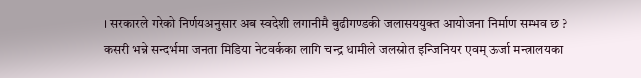। सरकारले गरेको निर्णयअनुसार अब स्वदेशी लगानीमै बुढीगण्डकी जलासययुक्त आयोजना निर्माण सम्भव छ ? कसरी भन्ने सन्दर्भमा जनता मिडिया नेटवर्कका लागि चन्द्र धामीले जलस्रोत इन्जिनियर एवम् ऊर्जा मन्त्रालयका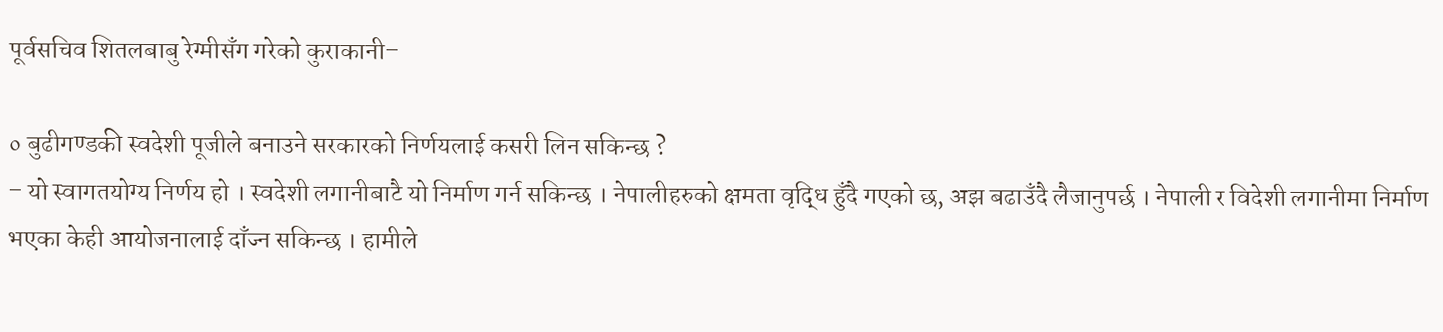पूर्वसचिव शितलबाबु रेग्मीसँग गरेको कुराकानी–

० बुढीगण्डकी स्वदेशी पूजीले बनाउने सरकारको निर्णयलाई कसरी लिन सकिन्छ ?
– यो स्वागतयोग्य निर्णय हो । स्वदेशी लगानीबाटै यो निर्माण गर्न सकिन्छ । नेपालीहरुको क्षमता वृद्धि हुँदै गएको छ, अझ बढाउँदै लैजानुपर्छ । नेपाली र विदेशी लगानीमा निर्माण भएका केही आयोजनालाई दाँज्न सकिन्छ । हामीले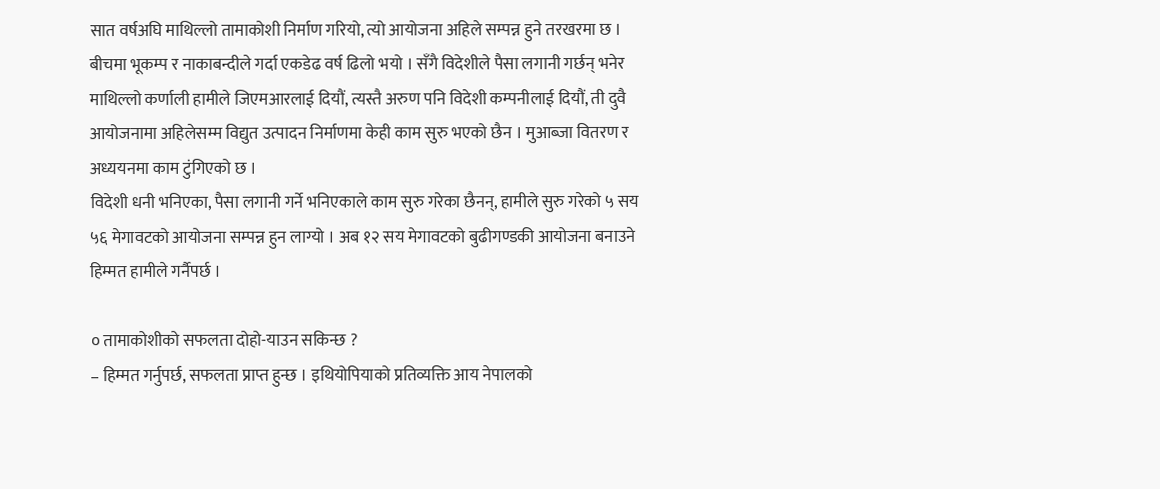सात वर्षअघि माथिल्लो तामाकोशी निर्माण गरियो, त्यो आयोजना अहिले सम्पन्न हुने तरखरमा छ । बीचमा भूकम्प र नाकाबन्दीले गर्दा एकडेढ वर्ष ढिलो भयो । सँगै विदेशीले पैसा लगानी गर्छन् भनेर माथिल्लो कर्णाली हामीले जिएमआरलाई दियौं, त्यस्तै अरुण पनि विदेशी कम्पनीलाई दियौं, ती दुवै आयोजनामा अहिलेसम्म विद्युत उत्पादन निर्माणमा केही काम सुरु भएको छैन । मुआब्जा वितरण र अध्ययनमा काम टुंगिएको छ ।
विदेशी धनी भनिएका, पैसा लगानी गर्ने भनिएकाले काम सुरु गरेका छैनन्, हामीले सुरु गरेको ५ सय ५६ मेगावटको आयोजना सम्पन्न हुन लाग्यो । अब १२ सय मेगावटको बुढीगण्डकी आयोजना बनाउने हिम्मत हामीले गर्नैपर्छ ।

० तामाकोशीको सफलता दोहो-याउन सकिन्छ ?
– हिम्मत गर्नुपर्छ, सफलता प्राप्त हुन्छ । इथियोपियाको प्रतिव्यक्ति आय नेपालको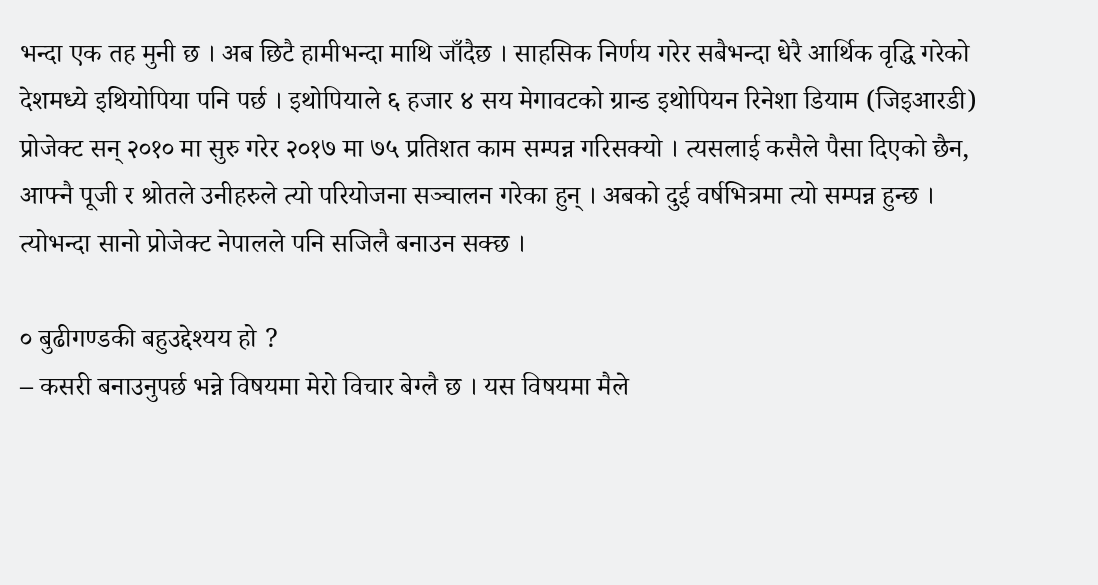भन्दा एक तह मुनी छ । अब छिटै हामीभन्दा माथि जाँदैछ । साहसिक निर्णय गरेर सबैभन्दा धेरै आर्थिक वृद्धि गरेको देशमध्ये इथियोपिया पनि पर्छ । इथोपियाले ६ हजार ४ सय मेगावटको ग्रान्ड इथोपियन रिनेशा डियाम (जिइआरडी) प्रोजेक्ट सन् २०१० मा सुरु गरेर २०१७ मा ७५ प्रतिशत काम सम्पन्न गरिसक्यो । त्यसलाई कसैले पैसा दिएको छैन, आफ्नै पूजी र श्रोतले उनीहरुले त्यो परियोजना सञ्चालन गरेका हुन् । अबको दुई वर्षभित्रमा त्यो सम्पन्न हुन्छ । त्योभन्दा सानो प्रोजेक्ट नेपालले पनि सजिलै बनाउन सक्छ ।

० बुढीगण्डकी बहुउद्देश्यय हो ?
– कसरी बनाउनुपर्छ भन्ने विषयमा मेरो विचार बेग्लै छ । यस विषयमा मैले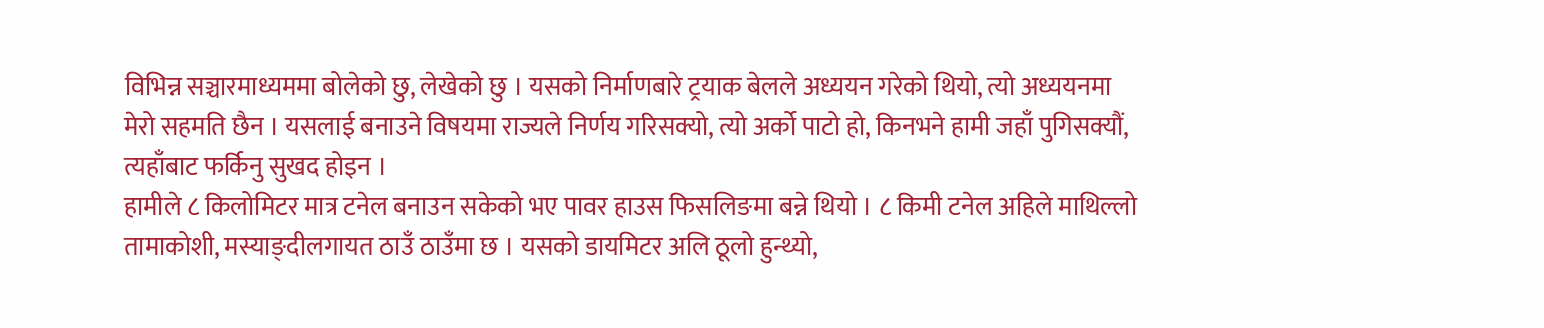विभिन्न सञ्चारमाध्यममा बोलेको छु, लेखेको छु । यसको निर्माणबारे ट्रयाक बेलले अध्ययन गरेको थियो, त्यो अध्ययनमा मेरो सहमति छैन । यसलाई बनाउने विषयमा राज्यले निर्णय गरिसक्यो, त्यो अर्को पाटो हो, किनभने हामी जहाँ पुगिसक्यौं, त्यहाँबाट फर्किनु सुखद होइन ।
हामीले ८ किलोमिटर मात्र टनेल बनाउन सकेको भए पावर हाउस फिसलिङमा बन्ने थियो । ८ किमी टनेल अहिले माथिल्लो तामाकोशी, मस्याङ्दीलगायत ठाउँ ठाउँमा छ । यसको डायमिटर अलि ठूलो हुन्थ्यो,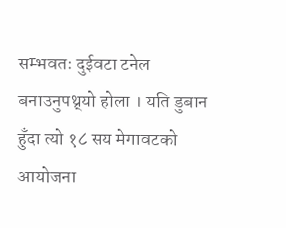सम्भवतः दुईवटा टनेल बनाउनुपथ्र्यो होला । यति डुबान हुँदा त्यो १८ सय मेगावटको आयोजना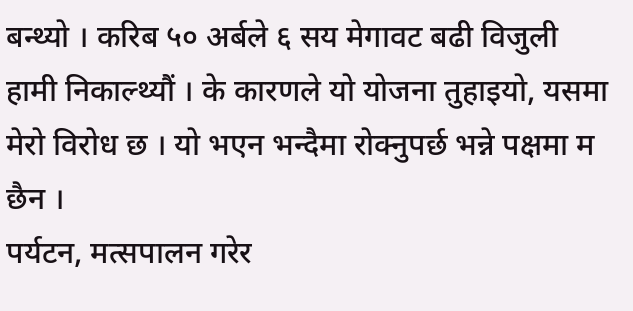बन्थ्यो । करिब ५० अर्बले ६ सय मेगावट बढी विजुली हामी निकाल्थ्यौं । के कारणले यो योजना तुहाइयो, यसमा मेरो विरोध छ । यो भएन भन्दैमा रोक्नुपर्छ भन्ने पक्षमा म छैन ।
पर्यटन, मत्सपालन गरेर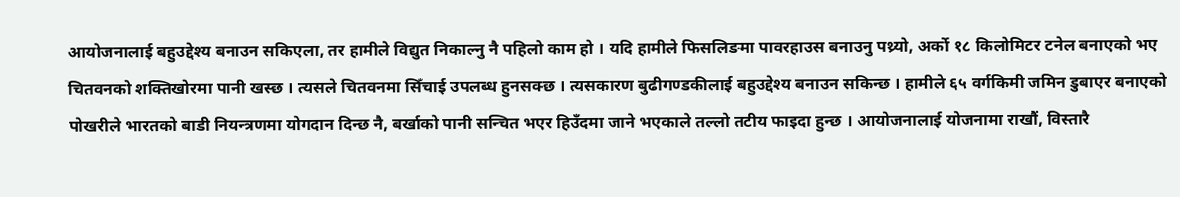आयोजनालाई बहुउद्देश्य बनाउन सकिएला, तर हामीले विद्युत निकाल्नु नै पहिलो काम हो । यदि हामीले फिसलिङमा पावरहाउस बनाउनु पथ्र्यो, अर्को १८ किलोमिटर टनेल बनाएको भए चितवनको शक्तिखोरमा पानी खस्छ । त्यसले चितवनमा सिँचाई उपलब्ध हुनसक्छ । त्यसकारण बुढीगण्डकीलाई बहुउद्देश्य बनाउन सकिन्छ । हामीले ६५ वर्गकिमी जमिन डुबाएर बनाएको पोखरीले भारतको बाडी नियन्त्रणमा योगदान दिन्छ नै, बर्खाको पानी सन्चित भएर हिउँदमा जाने भएकाले तल्लो तटीय फाइदा हुन्छ । आयोजनालाई योजनामा राखौं, विस्तारै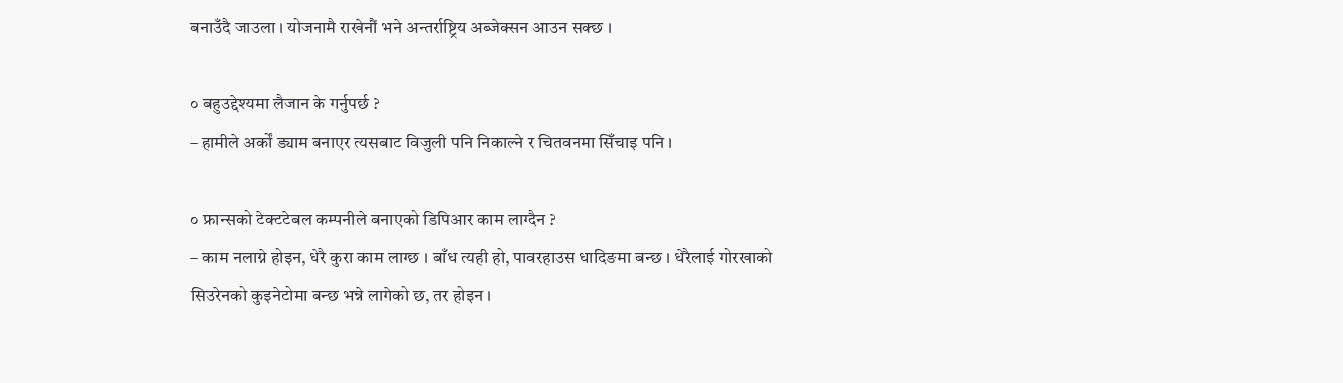बनाउँदै जाउला । योजनामै राखेनौं भने अन्तर्राष्ट्रिय अब्जेक्सन आउन सक्छ ।

० बहुउद्देश्यमा लैजान के गर्नुपर्छ ?
– हामीले अर्कों ड्याम बनाएर त्यसबाट विजुली पनि निकाल्ने र चितवनमा सिँचाइ पनि ।

० फ्रान्सको टेक्टटेबल कम्पनीले बनाएको डिपिआर काम लाग्दैन ?
– काम नलाग्ने होइन, धेरै कुरा काम लाग्छ । बाँध त्यही हो, पावरहाउस धादिङमा बन्छ । धेरैलाई गोरखाको सिउरेनको कुइनेटोमा बन्छ भन्ने लागेको छ, तर होइन ।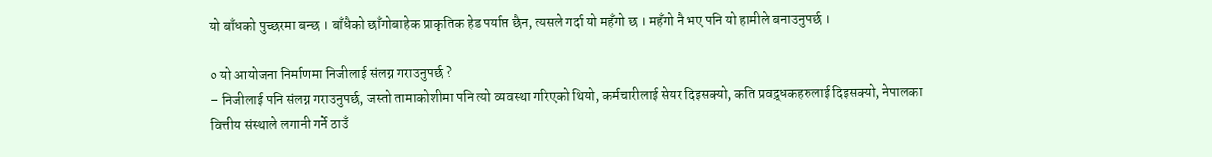यो बाँधको पुच्छरमा बन्छ । बाँधैको छाँगोबाहेक प्राकृतिक हेड पर्याप्त छैन, त्यसले गर्दा यो महँगो छ । महँगो नै भए पनि यो हामीले बनाउनुपर्छ ।

० यो आयोजना निर्माणमा निजीलाई संलग्न गराउनुपर्छ ?
– निजीलाई पनि संलग्न गराउनुपर्छ, जस्तो तामाकोशीमा पनि त्यो व्यवस्था गरिएको थियो, कर्मचारीलाई सेयर दिइसक्यो, कति प्रवद्र्धकहरुलाई दिइसक्यो, नेपालका वित्तीय संस्थाले लगानी गर्ने ठाउँ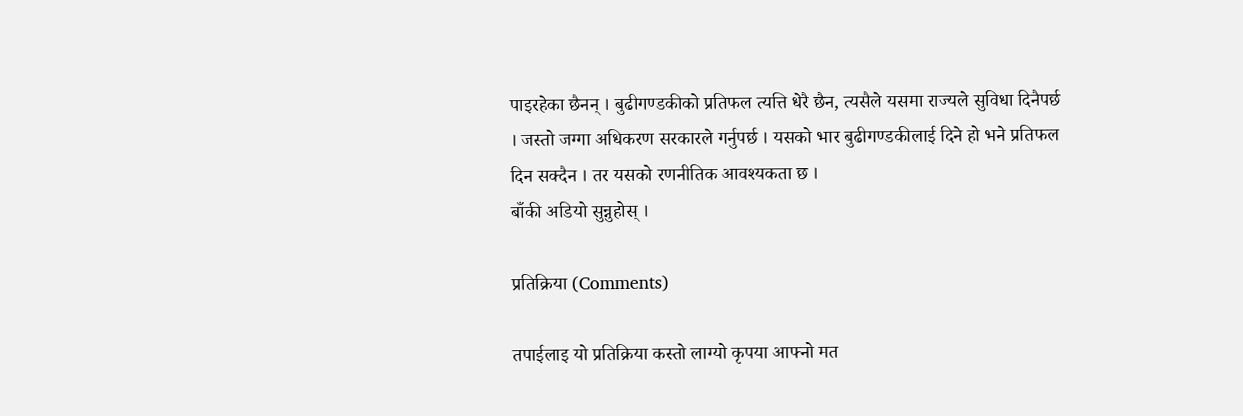पाइरहेका छैनन् । बुढीगण्डकीको प्रतिफल त्यत्ति धेरै छैन, त्यसैले यसमा राज्यले सुविधा दिनैपर्छ । जस्तो जग्गा अधिकरण सरकारले गर्नुपर्छ । यसको भार बुढीगण्डकीलाई दिने हो भने प्रतिफल दिन सक्दैन । तर यसको रणनीतिक आवश्यकता छ ।
बाँकी अडियो सुन्नुहोस् ।

प्रतिक्रिया (Comments)

तपाईलाइ यो प्रतिक्रिया कस्तो लाग्यो कृपया आफ्नो मत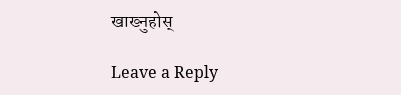खाख्नुहोस्

Leave a Reply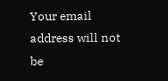Your email address will not be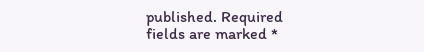published. Required fields are marked *